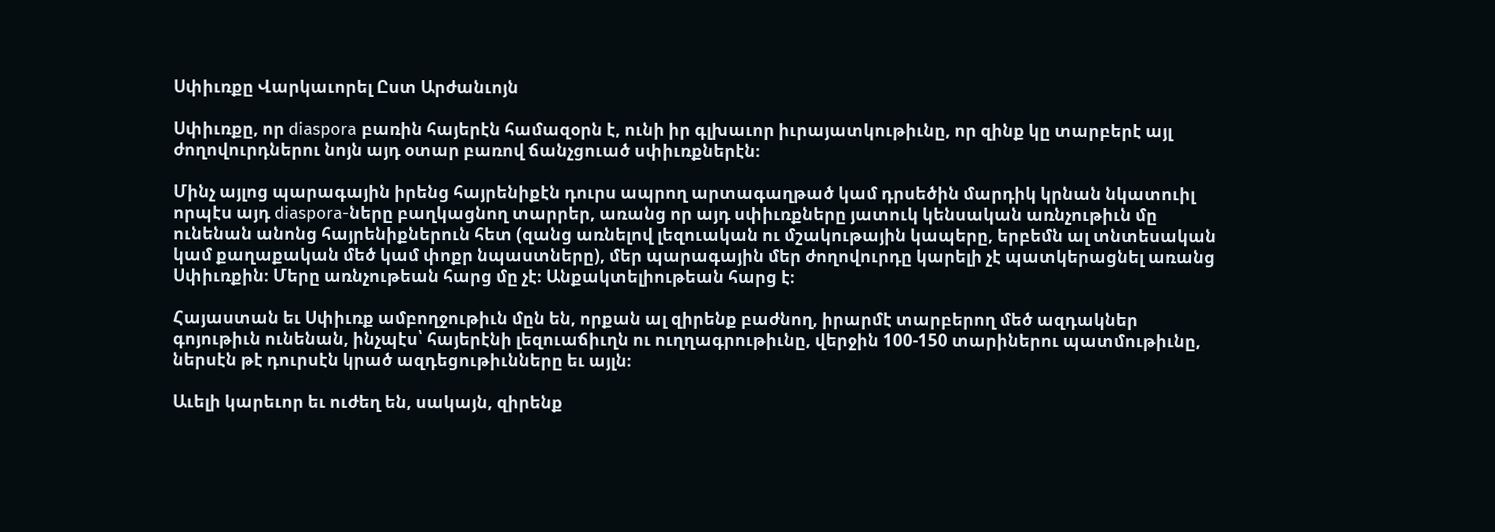Սփիւռքը Վարկաւորել Ըստ Արժանւոյն

Սփիւռքը, որ diaspora բառին հայերէն համազօրն է, ունի իր գլխաւոր իւրայատկութիւնը, որ զինք կը տարբերէ այլ ժողովուրդներու նոյն այդ օտար բառով ճանչցուած սփիւռքներէն։

Մինչ այլոց պարագային իրենց հայրենիքէն դուրս ապրող արտագաղթած կամ դրսեծին մարդիկ կրնան նկատուիլ որպէս այդ diaspora-ները բաղկացնող տարրեր, առանց որ այդ սփիւռքները յատուկ կենսական առնչութիւն մը ունենան անոնց հայրենիքներուն հետ (զանց առնելով լեզուական ու մշակութային կապերը, երբեմն ալ տնտեսական կամ քաղաքական մեծ կամ փոքր նպաստները), մեր պարագային մեր ժողովուրդը կարելի չէ պատկերացնել առանց Սփիւռքին։ Մերը առնչութեան հարց մը չէ։ Անքակտելիութեան հարց է։

Հայաստան եւ Սփիւռք ամբողջութիւն մըն են, որքան ալ զիրենք բաժնող, իրարմէ տարբերող մեծ ազդակներ գոյութիւն ունենան, ինչպէս՝ հայերէնի լեզուաճիւղն ու ուղղագրութիւնը, վերջին 100-150 տարիներու պատմութիւնը, ներսէն թէ դուրսէն կրած ազդեցութիւնները եւ այլն։

Աւելի կարեւոր եւ ուժեղ են, սակայն, զիրենք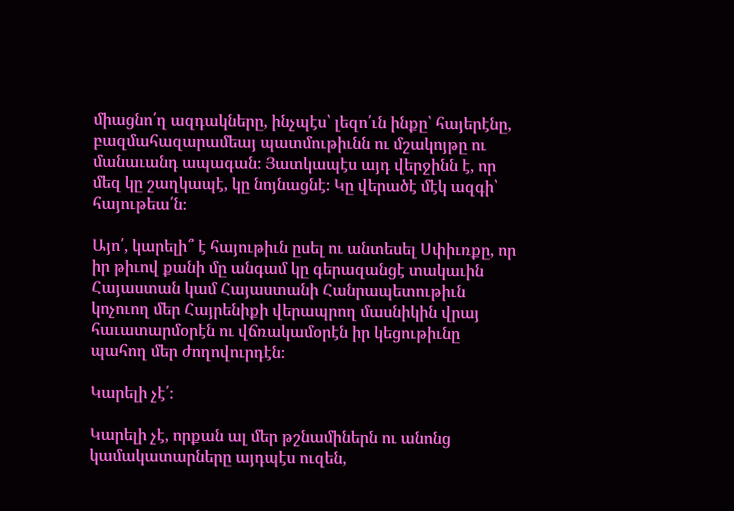միացնո՛ղ ազդակները, ինչպէս՝ լեզո՛ւն ինքը՝ հայերէնը, բազմահազարամեայ պատմութիւնն ու մշակոյթը ու մանաւանդ ապագան։ Յատկապէս այդ վերջինն է, որ մեզ կը շաղկապէ, կը նոյնացնէ։ Կը վերածէ մէկ ազգի՝ հայութեա՛ն։

Այո՛, կարելի՞ է հայութիւն ըսել ու անտեսել Սփիւռքը, որ իր թիւով քանի մը անգամ կը գերազանցէ տակաւին Հայաստան կամ Հայաստանի Հանրապետութիւն կոչուող մեր Հայրենիքի վերապրող մասնիկին վրայ հաւատարմօրէն ու վճռակամօրէն իր կեցութիւնը պահող մեր ժողովուրդէն։

Կարելի չէ՛։

Կարելի չէ, որքան ալ մեր թշնամիներն ու անոնց կամակատարները այդպէս ուզեն,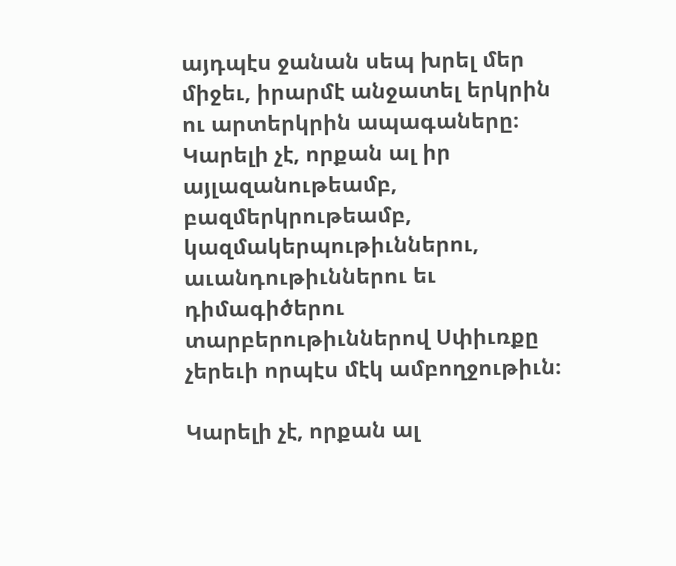այդպէս ջանան սեպ խրել մեր միջեւ, իրարմէ անջատել երկրին ու արտերկրին ապագաները։ Կարելի չէ, որքան ալ իր այլազանութեամբ, բազմերկրութեամբ, կազմակերպութիւններու, աւանդութիւններու եւ դիմագիծերու տարբերութիւններով Սփիւռքը չերեւի որպէս մէկ ամբողջութիւն։

Կարելի չէ, որքան ալ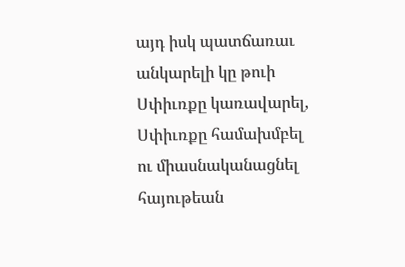այդ իսկ պատճառաւ անկարելի կը թուի Սփիւռքը կառավարել, Սփիւռքը համախմբել ու միասնականացնել հայութեան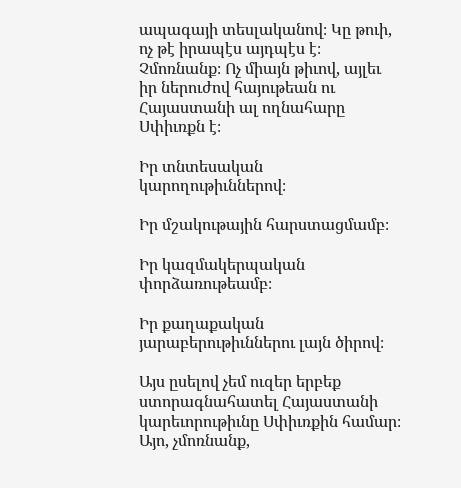ապագայի տեսլականով։ Կը թուի, ոչ թէ իրապէս այդպէս է։ Չմոռնանք։ Ոչ միայն թիւով, այլեւ իր ներուժով հայութեան ու Հայաստանի ալ ողնահարը Սփիւռքն է։

Իր տնտեսական կարողութիւններով։

Իր մշակութային հարստացմամբ։

Իր կազմակերպական փորձառութեամբ։

Իր քաղաքական յարաբերութիւններու լայն ծիրով։

Այս ըսելով չեմ ուզեր երբեք ստորագնահատել Հայաստանի կարեւորութիւնը Սփիւռքին համար։ Այո, չմոռնանք,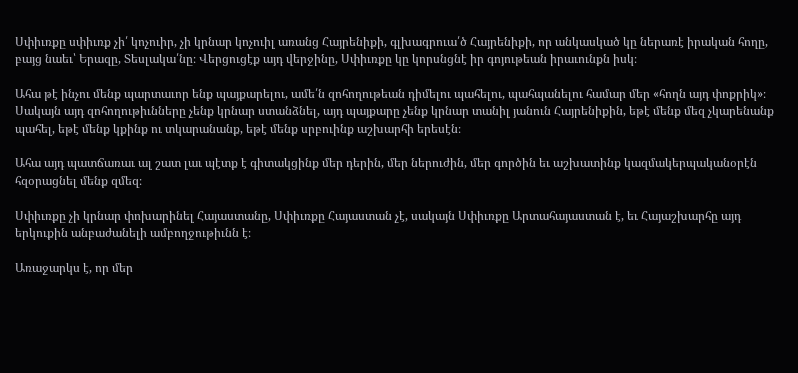Սփիւռքը սփիւռք չի՛ կոչուիր, չի կրնար կոչուիլ առանց Հայրենիքի, գլխագրուա՛ծ Հայրենիքի, որ անկասկած կը ներառէ իրական հողը, բայց նաեւ՝ Երազը, Տեսլակա՛նը։ Վերցուցէք այդ վերջինը, Սփիւռքը կը կորսնցնէ իր գոյութեան իրաւունքն իսկ։

Ահա թէ ինչու մենք պարտաւոր ենք պայքարելու, ամե՛ն զոհողութեան դիմելու պահելու, պահպանելու համար մեր «հողն այդ փոքրիկ»։ Սակայն այդ զոհողութիւնները չենք կրնար ստանձնել, այդ պայքարը չենք կրնար տանիլ յանուն Հայրենիքին, եթէ մենք մեզ չկարենանք պահել, եթէ մենք կքինք ու տկարանանք, եթէ մենք սրբուինք աշխարհի երեսէն։

Ահա այդ պատճառաւ ալ շատ լաւ պէտք է գիտակցինք մեր դերին, մեր ներուժին, մեր գործին եւ աշխատինք կազմակերպականօրէն հզօրացնել մենք զմեզ։

Սփիւռքը չի կրնար փոխարինել Հայաստանը, Սփիւռքը Հայաստան չէ, սակայն Սփիւռքը Արտահայաստան է, եւ Հայաշխարհը այդ երկուքին անբաժանելի ամբողջութիւնն է։

Առաջարկս է, որ մեր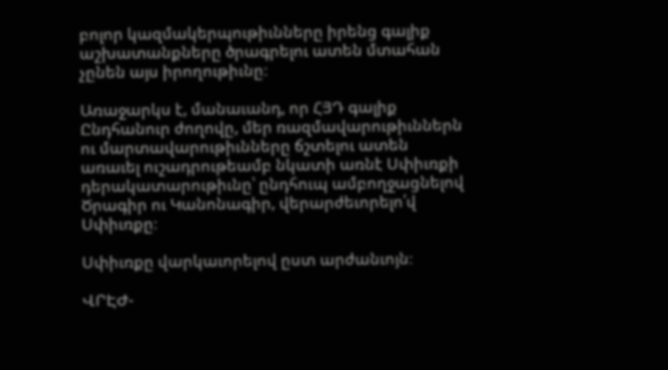բոլոր կազմակերպութիւնները իրենց գալիք աշխատանքները ծրագրելու ատեն մտահան չընեն այս իրողութիւնը։

Առաջարկս է, մանաւանդ, որ ՀՅԴ գալիք Ընդհանուր ժողովը, մեր ռազմավարութիւններն ու մարտավարութիւնները ճշտելու ատեն առաւել ուշադրութեամբ նկատի առնէ Սփիւռքի դերակատարութիւնը՝ ընդհուպ ամբողջացնելով Ծրագիր ու Կանոնագիր, վերարժեւորելո՛վ Սփիւռքը։

Սփիւռքը վարկաւորելով ըստ արժանւոյն։

ՎՐԷԺ-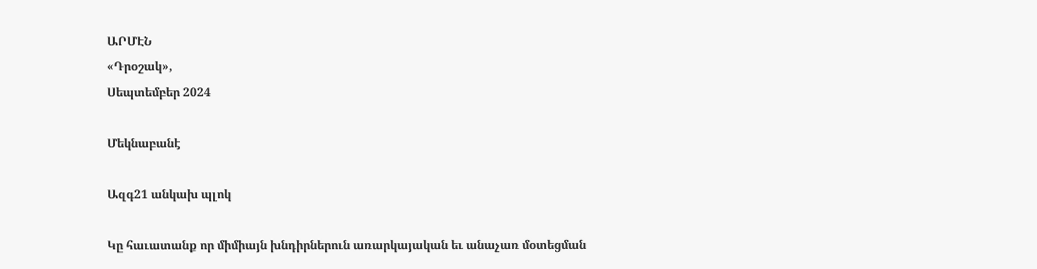ԱՐՄԷՆ
«Դրօշակ»,
Սեպտեմբեր 2024

Մեկնաբանէ

Ազգ21 անկախ պլոկ

Կը հաւատանք որ միմիայն խնդիրներուն առարկայական եւ անաչառ մօտեցման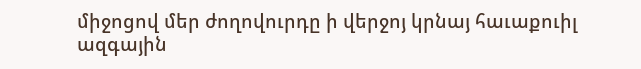միջոցով մեր ժողովուրդը ի վերջոյ կրնայ հաւաքուիլ ազգային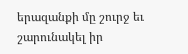երազանքի մը շուրջ եւ շարունակել իր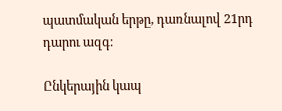պատմական երթը, դառնալով 21րդ դարու ազգ։

Ընկերային կապ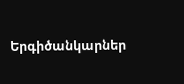Երգիծանկարներ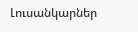Լուսանկարներ